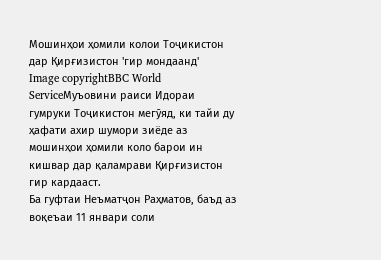Мошинҳои ҳомили колои Тоҷикистон дар Қирғизистон 'гир мондаанд'
Image copyrightBBC World ServiceМуъовини раиси Идораи гумруки Тоҷикистон мегӯяд, ки тайи ду ҳафати ахир шумори зиёде аз мошинҳои ҳомили коло барои ин кишвар дар қаламрави Қирғизистон гир кардааст.
Ба гуфтаи Неъматҷон Раҳматов, баъд аз воқеъаи 11 январи соли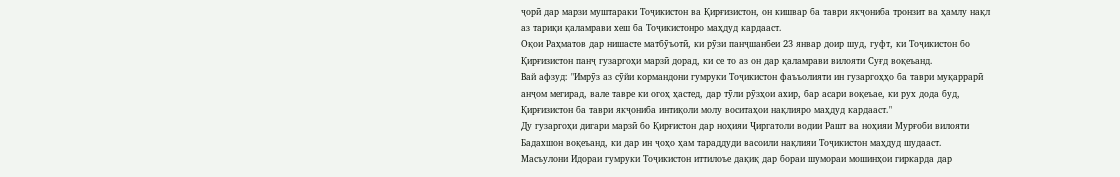ҷорӣ дар марзи муштараки Тоҷикистон ва Қирғизистон, он кишвар ба таври якҷониба тронзит ва ҳамлу нақл аз тариқи қаламрави хеш ба Тоҷикистонро маҳдуд кардааст.
Оқои Раҳматов дар нишасте матбӯъотӣ, ки рӯзи панҷшанбеи 23 январ доир шуд, гуфт, ки Тоҷикистон бо Қирғизистон панҷ гузаргоҳи марзӣ дорад, ки се то аз он дар қаламрави вилояти Суғд воқеъанд.
Вай афзуд: "Имрӯз аз сӯйи кормандони гумруки Тоҷикистон фаъъолияти ин гузаргоҳҳо ба таври муқаррарӣ анҷом мегирад, вале тавре ки огоҳ ҳастед, дар тӯли рӯзҳои ахир, бар асари воқеъае, ки рух дода буд, Қирғизистон ба таври якҷониба интиқоли молу воситаҳои нақлияро маҳдуд кардааст."
Ду гузаргоҳи дигари марзӣ бо Қирғистон дар ноҳияи Ҷиргатоли водии Рашт ва ноҳияи Мурғоби вилояти Бадахшон воқеъанд, ки дар ин ҷоҳо ҳам тараддуди васоили нақлияи Тоҷикистон маҳдуд шудааст.
Масъулони Идораи гумруки Тоҷикистон иттилоъе дақиқ дар бораи шумораи мошинҳои гиркарда дар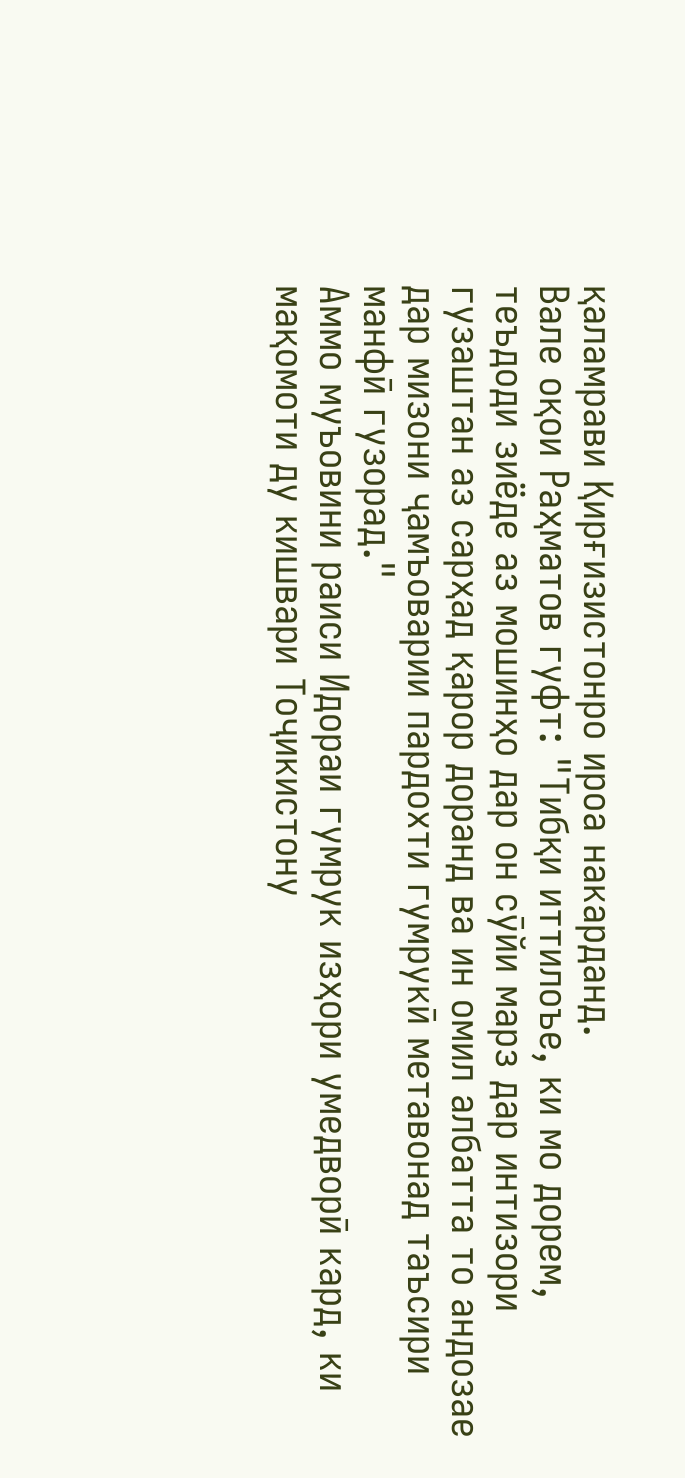қаламрави Қирғизистонро ироа накарданд.
Вале оқои Раҳматов гуфт: "Тибқи иттилоъе, ки мо дорем, теъдоди зиёде аз мошинҳо дар он сӯйи марз дар интизори гузаштан аз сарҳад қарор доранд ва ин омил албатта то андозае дар мизони ҷамъоварии пардохти гумрукӣ метавонад таъсири манфӣ гузорад."
Аммо муъовини раиси Идораи гумрук изҳори умедворӣ кард, ки мақомоти ду кишвари Тоҷикистону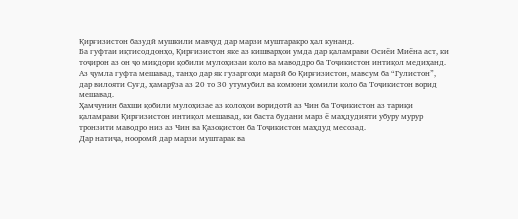Қирғизистон базудӣ мушкили мавҷуд дар марзи муштаракро ҳал кунанд.
Ба гуфтаи иқтисоддонҳо, Қирғизистон яке аз кишварҳои умда дар қаламрави Осиёи Миёна аст, ки тоҷирон аз он ҷо миқдори қобили мулоҳизаи коло ва маводдро ба Тоҷикистон интиқол медиҳанд.
Аз ҷумла гуфта мешавад, танҳо дар як гузаргоҳи марзӣ бо Қирғизистон, мавсум ба “Гулистон”, дар вилояти Суғд, ҳамарӯза аз 20 то 30 утумубил ва комюни ҳомили коло ба Тоҷикистон ворид мешавад.
Ҳамчунин бахши қобили мулоҳизае аз колоҳои воридотӣ аз Чин ба Тоҷикистон аз тариқи қаламрави Қирғизистон интиқол мешавад, ки баста будани марз ё маҳдудияти убуру мурур тронзити маводро низ аз Чин ва Қазоқистон ба Тоҷикистон маҳдуд месозад.
Дар натиҷа, нооромӣ дар марзи муштарак ва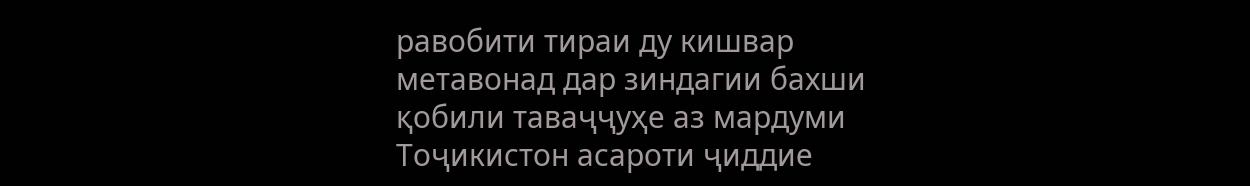равобити тираи ду кишвар метавонад дар зиндагии бахши қобили таваҷҷуҳе аз мардуми Тоҷикистон асароти ҷиддие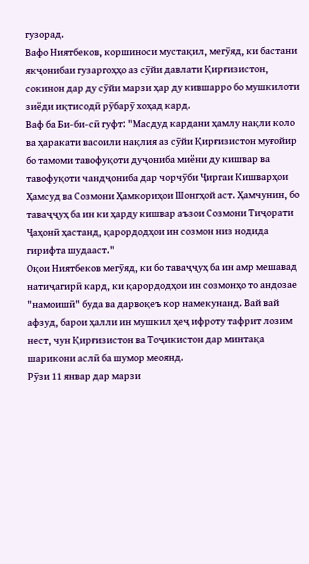гузорад.
Вафо Ниятбеков, коршиноси мустақил, мегӯяд, ки бастани якҷонибаи гузаргоҳҳо аз сӯйи давлати Қирғизистон, сокинон дар ду сӯйи марзи ҳар ду кившарро бо мушкилоти зиёди иқтисодӣ рӯбарӯ хоҳад кард.
Ваф ба Би-би-сӣ гуфт: "Масдуд кардани ҳамлу нақли коло ва ҳаракати васоили нақлия аз сӯйи Қирғизистон муғойир бо тамоми тавофуқоти дуҷониба миёни ду кишвар ва тавофуқоти чандҷониба дар чорчӯби Ҷиргаи Кишварҳои Ҳамсуд ва Созмони Ҳамкориҳои Шонгҳой аст. Ҳамчунин, бо таваҷҷуҳ ба ин ки ҳарду кишвар аъзои Созмони Тиҷорати Ҷаҳонӣ ҳастанд, қарордодҳои ин созмон низ нодида гирифта шудааст."
Оқои Ниятбеков мегӯяд, ки бо таваҷҷуҳ ба ин амр мешавад натиҷагирӣ кард, ки қарордодҳои ин созмонҳо то андозае "намоишӣ" буда ва дарвоқеъ кор намекунанд. Вай вай афзуд, барои ҳалли ин мушкил ҳеҷ ифроту тафрит лозим нест, чун Қирғизистон ва Тоҷикистон дар минтақа шарикони аслӣ ба шумор меоянд.
Рӯзи 11 январ дар марзи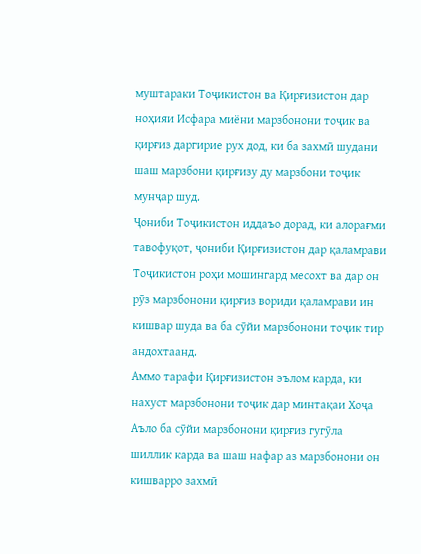муштараки Тоҷикистон ва Қирғизистон дар ноҳияи Исфара миёни марзбонони тоҷик ва қирғиз даргирие рух дод, ки ба захмӣ шудани шаш марзбони қирғизу ду марзбони тоҷик мунҷар шуд.
Ҷониби Тоҷикистон иддаъо дорад, ки алорағми тавофуқот, ҷониби Қирғизистон дар қаламрави Тоҷикистон роҳи мошингард месохт ва дар он рӯз марзбонони қирғиз вориди қаламрави ин кишвар шуда ва ба сӯйи марзбонони тоҷик тир андохтаанд.
Аммо тарафи Қирғизистон эълом карда, ки нахуст марзбонони тоҷик дар минтақаи Хоҷа Аъло ба сӯйи марзбонони қирғиз гугӯла шиллик карда ва шаш нафар аз марзбонони он кишварро захмӣ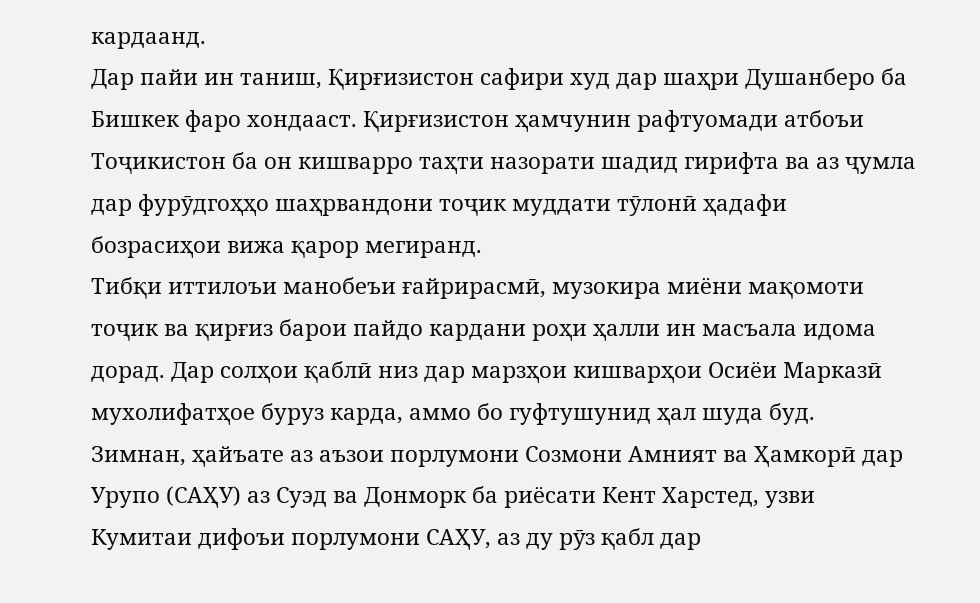кардаанд.
Дар пайи ин таниш, Қирғизистон сафири худ дар шаҳри Душанберо ба Бишкек фаро хондааст. Қирғизистон ҳамчунин рафтуомади атбоъи Тоҷикистон ба он кишварро таҳти назорати шадид гирифта ва аз ҷумла дар фурӯдгоҳҳо шаҳрвандони тоҷик муддати тӯлонӣ ҳадафи бозрасиҳои вижа қарор мегиранд.
Тибқи иттилоъи манобеъи ғайрирасмӣ, музокира миёни мақомоти тоҷик ва қирғиз барои пайдо кардани роҳи ҳалли ин масъала идома дорад. Дар солҳои қаблӣ низ дар марзҳои кишварҳои Осиёи Марказӣ мухолифатҳое буруз карда, аммо бо гуфтушунид ҳал шуда буд.
Зимнан, ҳайъате аз аъзои порлумони Созмони Амният ва Ҳамкорӣ дар Урупо (САҲУ) аз Суэд ва Донморк ба риёсати Кент Харстед, узви Кумитаи дифоъи порлумони САҲУ, аз ду рӯз қабл дар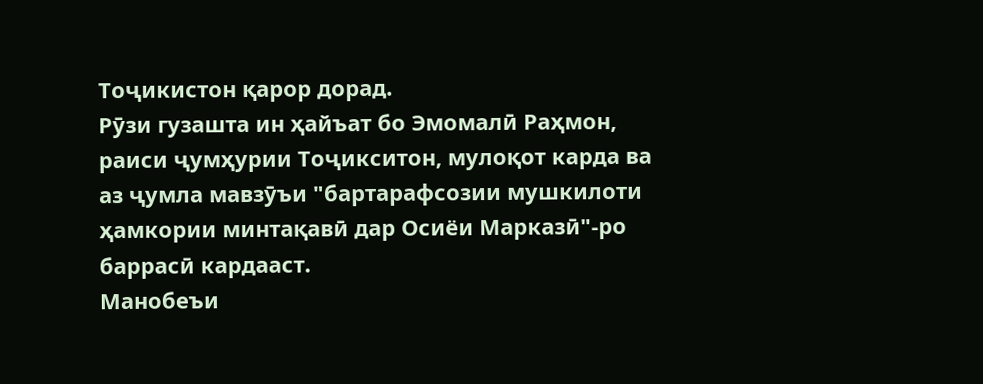Тоҷикистон қарор дорад.
Рӯзи гузашта ин ҳайъат бо Эмомалӣ Раҳмон, раиси ҷумҳурии Тоҷикситон, мулоқот карда ва аз ҷумла мавзӯъи "бартарафсозии мушкилоти ҳамкории минтақавӣ дар Осиёи Марказӣ"-ро баррасӣ кардааст.
Манобеъи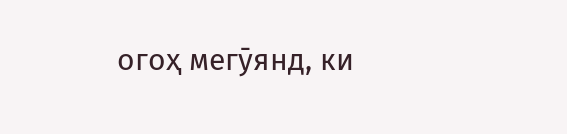огоҳ мегӯянд, ки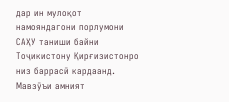дар ин мулоқот намояндагони порлумони САҲУ таниши байни Тоҷикистону Қирғизистонро низ баррасӣ кардаанд. Мавзӯъи амният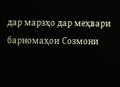дар марзҳо дар меҳвари барномаҳои Созмони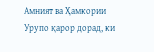Амният ва Ҳамкории Урупо қарор дорад, ки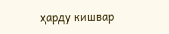ҳарду кишвар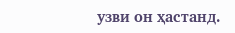узви он ҳастанд.